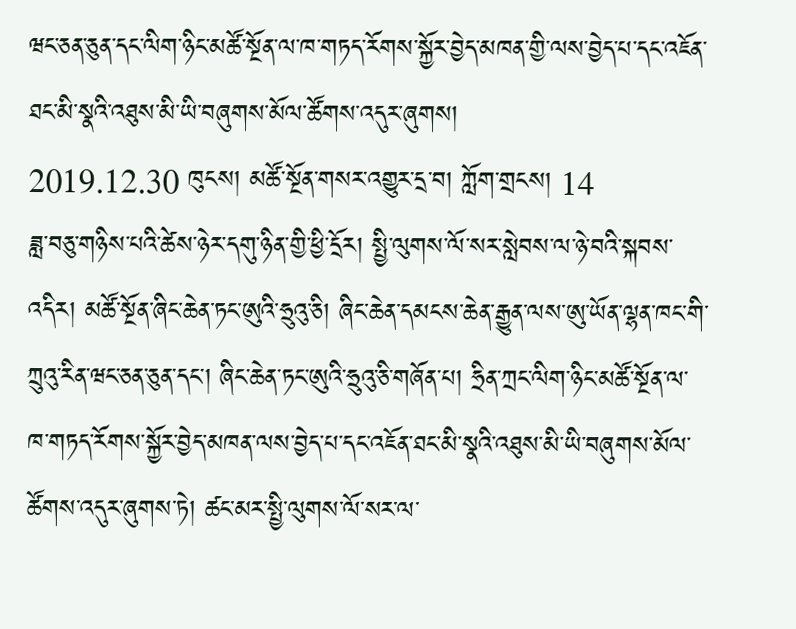ཝང་ཅན་ཅུན་དང་ལིག་ཉིང་མཚོ་སྔོན་ལ་ཁ་གཏད་རོགས་སྐྱོར་བྱེད་མཁན་གྱི་ལས་བྱེད་པ་དང་འཇོན་ཐང་མི་སྣའི་འཐུས་མི་ཡི་བཞུགས་མོལ་ཚོགས་འདུར་ཞུགས།
2019.12.30 ཁུངས། མཚོ་སྔོན་གསར་འགྱུར་དྲ་བ། ཀློག་གྲངས། 14
ཟླ་བཅུ་གཉིས་པའི་ཚེས་ཉེར་དགུ་ཉིན་གྱི་ཕྱི་དྲོར། སྤྱི་ལུགས་ལོ་སར་སླེབས་ལ་ཉེ་བའི་སྐབས་འདིར། མཚོ་སྔོན་ཞིང་ཆེན་ཏང་ཨུའི་ཧྲུའུ་ཅི། ཞིང་ཆེན་དམངས་ཆེན་རྒྱུན་ལས་ཨུ་ཡོན་ལྷན་ཁང་གི་ཀྲུའུ་རིན་ཝང་ཅན་ཅུན་དང་། ཞིང་ཆེན་ཏང་ཨུའི་ཧྲུའུ་ཅི་གཞོན་པ། ཧྲིན་ཀྲང་ལིག་ཉིང་མཚོ་སྔོན་ལ་ཁ་གཏད་རོགས་སྐྱོར་བྱེད་མཁན་ལས་བྱེད་པ་དང་འཇོན་ཐང་མི་སྣའི་འཐུས་མི་ཡི་བཞུགས་མོལ་ཚོགས་འདུར་ཞུགས་ཏེ། ཚང་མར་སྤྱི་ལུགས་ལོ་སར་ལ་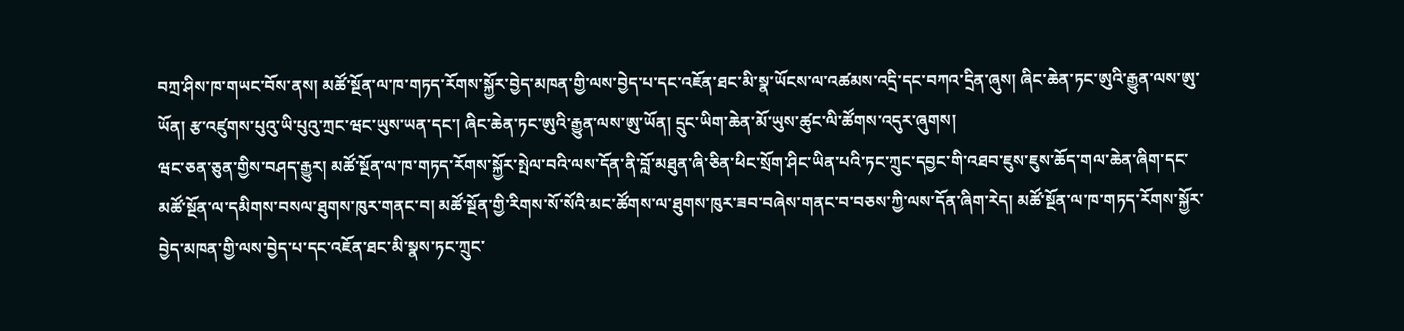བཀྲ་ཤིས་ཁ་གཡང་བོས་ནས། མཚོ་སྔོན་ལ་ཁ་གཏད་རོགས་སྐྱོར་བྱེད་མཁན་གྱི་ལས་བྱེད་པ་དང་འཇོན་ཐང་མི་སྣ་ཡོངས་ལ་འཚམས་འདྲི་དང་བཀའ་དྲིན་ཞུས། ཞིང་ཆེན་ཏང་ཨུའི་རྒྱུན་ལས་ཨུ་ཡོན། རྩ་འཛུགས་པུའུ་ཡི་པུའུ་ཀྲང་ཝང་ཡུས་ཡན་དང་། ཞིང་ཆེན་ཏང་ཨུའི་རྒྱུན་ལས་ཨུ་ཡོན། དྲུང་ཡིག་ཆེན་མོ་ཡུས་ཚུང་ལི་ཚོགས་འདུར་ཞུགས།
ཝང་ཅན་ཅུན་གྱིས་བཤད་རྒྱུར། མཚོ་སྔོན་ལ་ཁ་གཏད་རོགས་སྐྱོར་སྤེལ་བའི་ལས་དོན་ནི་བློ་མཐུན་ཞི་ཅིན་ཕིང་སྲོག་ཤིང་ཡིན་པའི་ཏང་ཀྲུང་དབྱང་གི་འཐབ་ཇུས་ཇུས་ཆོད་གལ་ཆེན་ཞིག་དང་མཚོ་སྔོན་ལ་དམིགས་བསལ་ཐུགས་ཁུར་གནང་བ། མཚོ་སྔོན་གྱི་རིགས་སོ་སོའི་མང་ཚོགས་ལ་ཐུགས་ཁུར་ཟབ་བཞེས་གནང་བ་བཅས་ཀྱི་ལས་དོན་ཞིག་རེད། མཚོ་སྔོན་ལ་ཁ་གཏད་རོགས་སྐྱོར་བྱེད་མཁན་གྱི་ལས་བྱེད་པ་དང་འཇོན་ཐང་མི་སྣས་ཏང་ཀྲུང་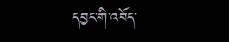དབྱང་གི་འབོད་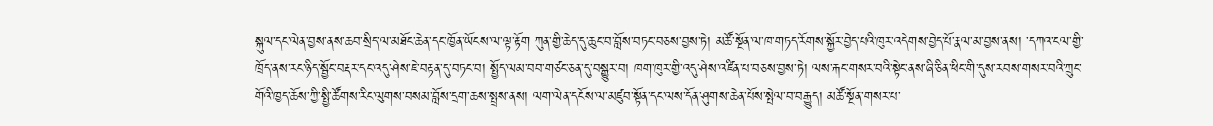སྐུལ་དང་ལེན་བྱས་ནས་ཆབ་སྲིད་ལ་མཐོང་ཆེན་དང་ཁྱོན་ཡོངས་ལ་ལྟ་རྟོག ཀུན་གྱི་ཆེད་དུ་ཆུང་བ་བློས་བཏང་བཅས་བྱས་ཏེ། མཚོ་སྔོན་ལ་ཁ་གཏད་རོགས་སྐྱོར་བྱེད་པའི་ཁུར་འདེགས་བྱེད་པོ་རྣལ་མ་བྱས་ནས། ་དཀའ་ངལ་གྱི་ཁྲོད་ནས་རང་ཉིད་སྦྱོང་བརྡར་དང་འདུ་ཤེས་ཇེ་བརྟན་དུ་བཏང་བ། སྤྱོད་ལམ་བབ་གཙང་ཅན་དུ་བསྒྱུར་བ། ཁག་ཁུར་གྱི་འདུ་ཤེས་འཛིན་པ་བཅས་བྱས་ཏེ། ལས་རྐང་གསར་བའི་སྟེང་ནས་ཞི་ཅིན་ཕིང་གི་དུས་རབས་གསར་བའི་ཀྲུང་གོའི་ཁྱད་ཆོས་ཀྱི་སྤྱི་ཚོགས་རིང་ལུགས་བསམ་བློས་དྲག་ཆས་སྤྲས་ནས། ལག་ལེན་དངོས་ལ་མཛུབ་སྟོན་དང་ལས་དོན་ཤུགས་ཆེན་པོས་སྤེལ་བ་བརྒྱུད། མཚོ་སྔོན་གསར་པ་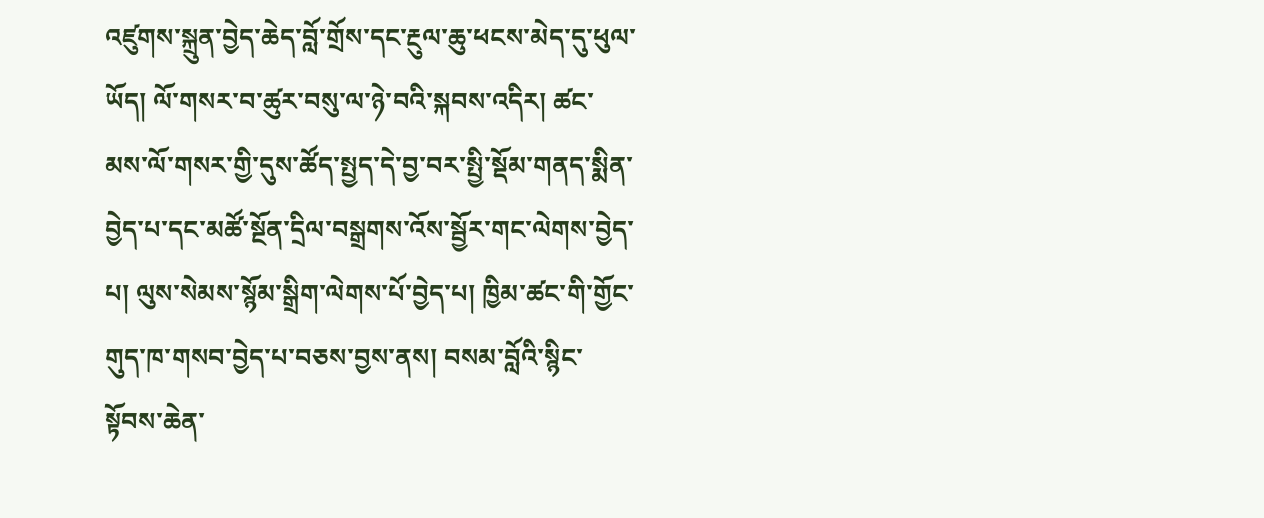འཛུགས་སྐྲུན་བྱེད་ཆེད་བློ་གྲོས་དང་རྔུལ་ཆུ་ཕངས་མེད་དུ་ཕུལ་ཡོད། ལོ་གསར་བ་ཚུར་བསུ་ལ་ཉེ་བའི་སྐབས་འདིར། ཚང་མས་ལོ་གསར་གྱི་དུས་ཚོད་སྤྱད་དེ་བྱ་བར་སྤྱི་སྡོམ་གནད་སྨིན་བྱེད་པ་དང་མཚོ་སྔོན་དྲིལ་བསྒྲགས་འོས་སྦྱོར་གང་ལེགས་བྱེད་པ། ལུས་སེམས་སྙོམ་སྒྲིག་ལེགས་པོ་བྱེད་པ། ཁྱིམ་ཚང་གི་གྱོང་གུད་ཁ་གསབ་བྱེད་པ་བཅས་བྱས་ནས། བསམ་བློའི་སྙིང་སྟོབས་ཆེན་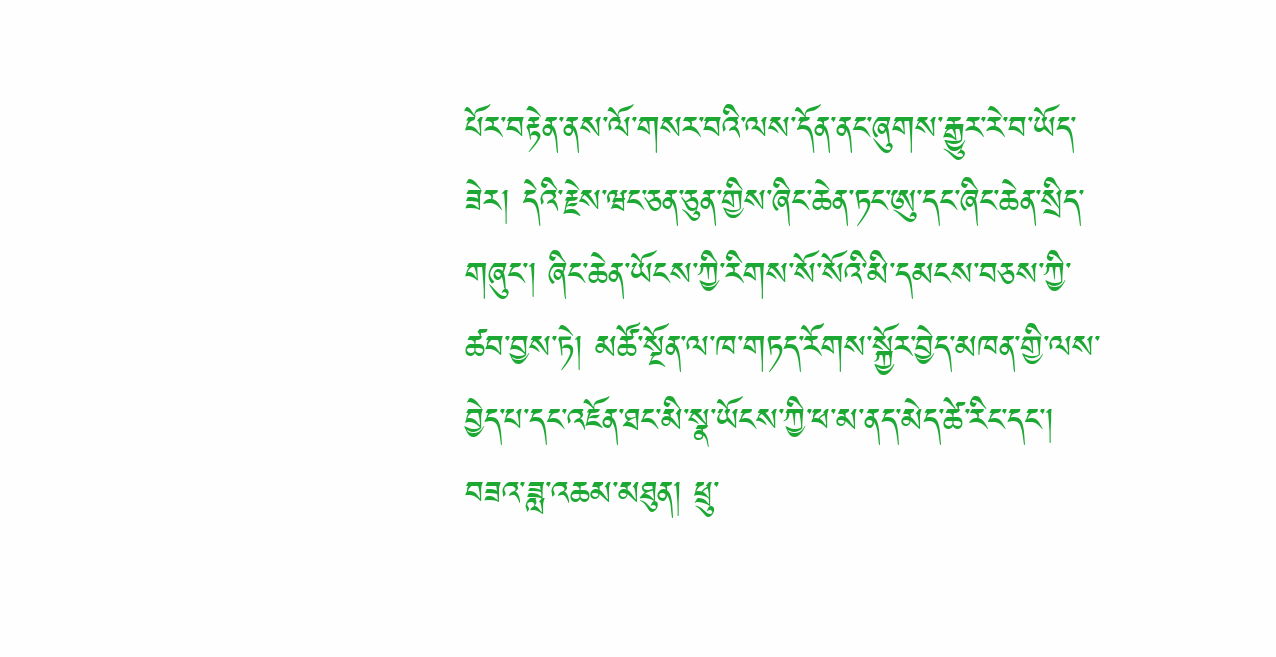པོར་བརྟེན་ནས་ལོ་གསར་བའི་ལས་དོན་ནང་ཞུགས་རྒྱུར་རེ་བ་ཡོད་ཟེར། དེའི་རྗེས་ཝང་ཅན་ཅུན་གྱིས་ཞིང་ཆེན་ཏང་ཨུ་དང་ཞིང་ཆེན་སྲིད་གཞུང་། ཞིང་ཆེན་ཡོངས་ཀྱི་རིགས་སོ་སོའི་མི་དམངས་བཅས་ཀྱི་ཚབ་བྱས་ཏེ། མཚོ་སྔོན་ལ་ཁ་གཏད་རོགས་སྐྱོར་བྱེད་མཁན་གྱི་ལས་བྱེད་པ་དང་འཇོན་ཐང་མི་སྣ་ཡོངས་ཀྱི་ཕ་མ་ནད་མེད་ཚེ་རིང་དང་། བཟའ་ཟླ་འཆམ་མཐུན། ཕྲུ་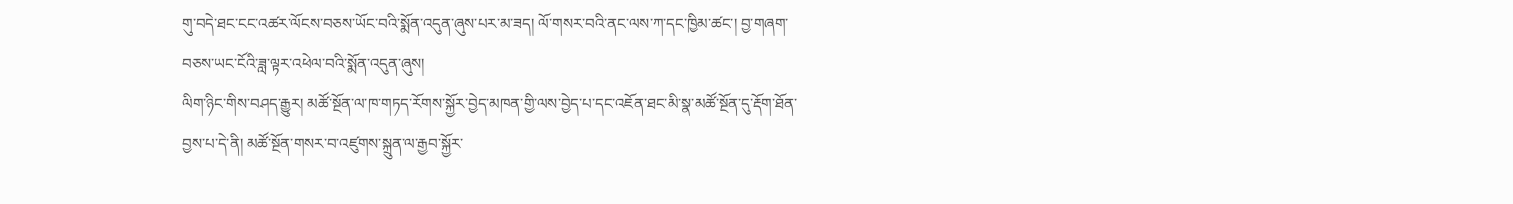གུ་བདེ་ཐང་ངང་འཚར་ལོངས་བཅས་ཡོང་བའི་སྨོན་འདུན་ཞུས་པར་མ་ཟད། ལོ་གསར་བའི་ནང་ལས་ཀ་དང་ཁྱིམ་ཚང་། བྱ་གཞག་བཅས་ཡང་ངོའི་ཟླ་ལྟར་འཕེལ་བའི་སྨོན་འདུན་ཞུས།
ལིག་ཉིང་གིས་བཤད་རྒྱུར། མཚོ་སྔོན་ལ་ཁ་གཏད་རོགས་སྐྱོར་བྱེད་མཁན་གྱི་ལས་བྱེད་པ་དང་འཇོན་ཐང་མི་སྣ་མཚོ་སྔོན་དུ་རྡོག་ཐོན་བྱས་པ་དེ་ནི། མཚོ་སྔོན་གསར་བ་འཛུགས་སྐྲུན་ལ་རྒྱབ་སྐྱོར་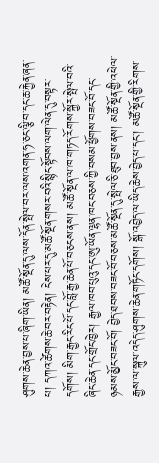ཤུགས་ཆེན་བྱས་པ་ཞིག་ཡིན། མཚོ་སྔོན་དུ་ལས་དོན་སྤེལ་བར་ལས་འགན་ཧ་ཅང་ལྕི་བ་དང་ཆ་རྐྱེན་ཞན་པ། དཀའ་ཚེགས་ཆེ་བར་བརྟེན། ངེས་པར་དུ་མཚོ་སྔོན་གསར་བའི་སྙིང་སྟོབས་ལག་ལེན་དུ་བསྟར་དགོས། མིག་རྒྱང་རིང་པོ་དང་བློ་རྒྱ་ཆེན་པོ་བཅངས་ནས། མཚོ་སྔོན་ལ་ཁ་གཏད་རོགས་སྐྱོར་སྤེལ་བའི་ཞིང་ཆེན་དང་གྲོང་ཁྱེར། རྒྱལ་ཁབ་པུའུ་དང་ཨུ་ཡོན་ལྷན་ཁང་བཅས་ཀྱི་བསམ་ཕྱོགས་བཟང་བོ་དང་ཉམས་མྱོང་བཟང་བོ། བྱེད་ཐབས་བཟང་བོ་བཅས་མཚོ་སྔོན་དུ་སྤེལ་ཅི་ཐུབ་བྱས་ནས། མཚོ་སྔོན་གྱི་འཕེལ་རྒྱས་ལ་སྐུལ་འདེད་ཤུགས་ཆེན་གཏོང་དགོས། སྒོ་འབྱེད་ལ་ཡིད་ཆེས་བྱེད་པ་དང་། མཚོ་སྔོན་གྱི་རིགས་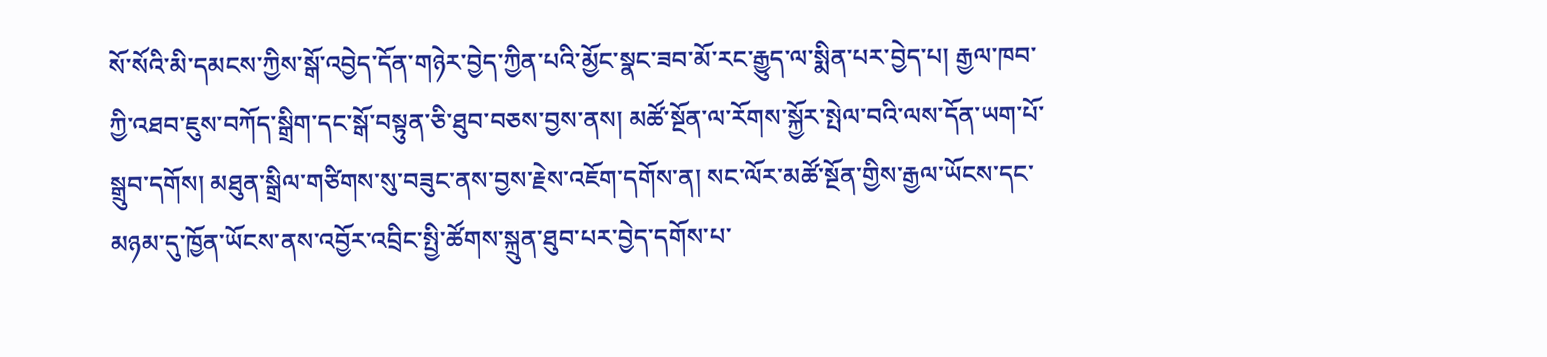སོ་སོའི་མི་དམངས་ཀྱིས་སྒོ་འབྱེད་དོན་གཉེར་བྱེད་ཀྱིན་པའི་མྱོང་སྣང་ཟབ་མོ་རང་རྒྱུད་ལ་སྨིན་པར་བྱེད་པ། རྒྱལ་ཁབ་ཀྱི་འཐབ་ཇུས་བཀོད་སྒྲིག་དང་སྒོ་བསྟུན་ཅི་ཐུབ་བཅས་བྱས་ནས། མཚོ་སྔོན་ལ་རོགས་སྐྱོར་སྤེལ་བའི་ལས་དོན་ཡག་པོ་སྒྲུབ་དགོས། མཐུན་སྒྲིལ་གཙིགས་སུ་བཟུང་ནས་བྱས་རྗེས་འཇོག་དགོས་ན། སང་ལོར་མཚོ་སྔོན་གྱིས་རྒྱལ་ཡོངས་དང་མཉམ་དུ་ཁྱོན་ཡོངས་ནས་འབྱོར་འབྲིང་སྤྱི་ཚོགས་སྐྲུན་ཐུབ་པར་བྱེད་དགོས་པ་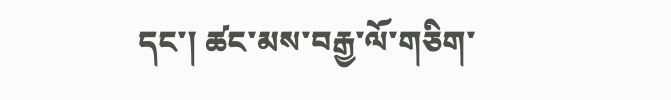དང་། ཚང་མས་བརྒྱ་ལོ་གཅིག་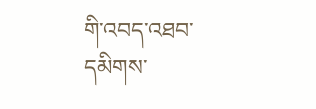གི་འབད་འཐབ་དམིགས་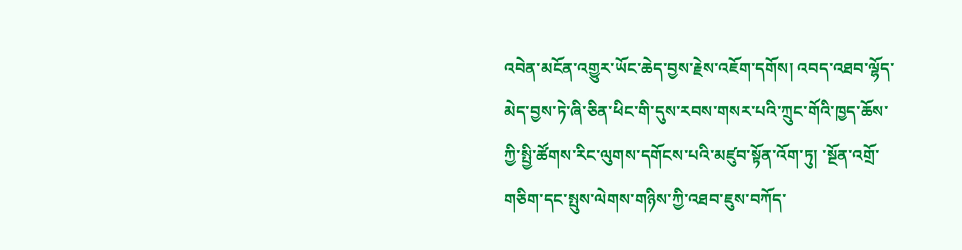འབེན་མངོན་འགྱུར་ཡོང་ཆེད་བྱས་རྗེས་འཇོག་དགོས། འབད་འཐབ་ལྷོད་མེད་བྱས་ཏེ་ཞི་ཅིན་ཕིང་གི་དུས་རབས་གསར་པའི་ཀྲུང་གོའི་ཁྱད་ཆོས་ཀྱི་སྤྱི་ཚོགས་རིང་ལུགས་དགོངས་པའི་མཛུབ་སྟོན་འོག་ཏུ། ་སྔོན་འགྲོ་གཅིག་དང་སྤུས་ལེགས་གཉིས་ཀྱི་འཐབ་ཇུས་བཀོད་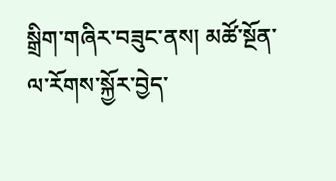སྒྲིག་གཞིར་བཟུང་ནས། མཚོ་སྔོན་ལ་རོགས་སྐྱོར་བྱེད་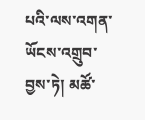པའི་ལས་འགན་ཡོངས་འགྲུབ་བྱས་ཏེ། མཚོ་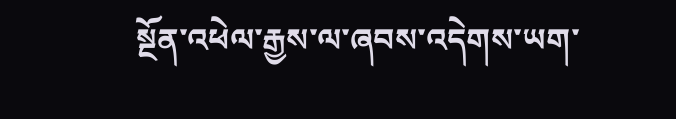སྔོན་འཕེལ་རྒྱས་ལ་ཞབས་འདེགས་ཡག་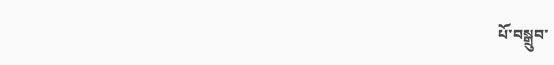པོ་བསྒྲུབ་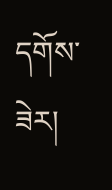དགོས་ཟེར།